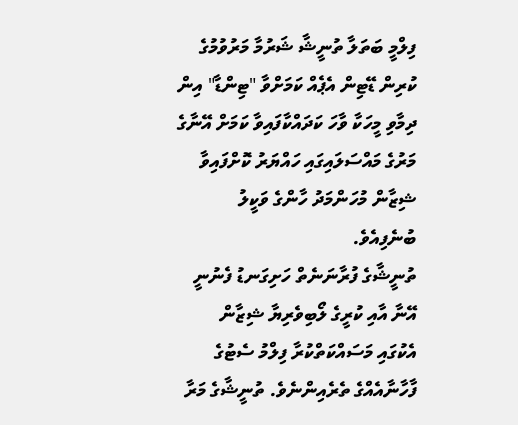ފިލްމީ ބަތަލާ ތުނީޝާ ޝަރުމާ މަރުވުމުގެ ކުރިން ޑޭޓިން އެޕެއް ކަމަށްވާ "ޓިންޑާ" އިން ދިމާވި މީހަކާ ވާހަ ކަދައްކާފައިވާ ކަމަށް އޭނާގެ މަރުގެ މައްސަލައިގައި ހައްޔަރު ކޮށްފައިވާ ޝިޒާން މުހަންމަދު ހާންގެ ވަކީލު ބުނެފިއެވެ.
ތުނީޝާގެ ފުރާނަނެތް ހަށިގަނޑު ފެނުނީ އޭނާ އާއި ކުރީގެ ލޯބިވެރިޔާ ޝިޒާން އެކުގައި މަސައްކަތްކުރާ ފިލްމު ސެޓުގެ ފާހާނާއެއްގެ ތެރެއިންނެވެ. ތުނީޝާގެ މަރާ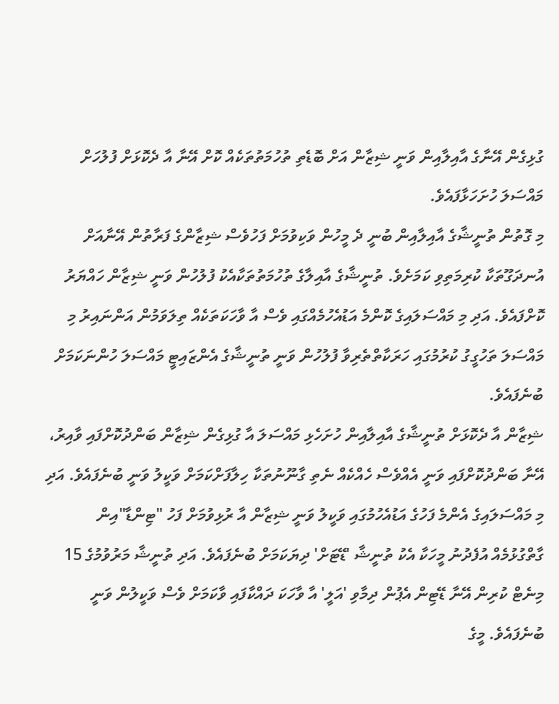ގުޅިގެން އޭނާގެ އާއިލާއިން ވަނީ ޝިޒާން އަށް ބޮޑެތި ތުހުމަތުތަކެއް ކޮށް އޭނާ އާ ދެކޮޅަށް ފުލުހަށް މައްސަލަ ހުށަހަޅާފައެވެ.
މި ގޮތުން ތުނީޝާގެ އާއިލާއިން ބުނީ ދެ މީހުން ވަކިވުމަށް ފަހުވެސް ޝިޒާންގެ ފަރާތުން އޭނާއަށް އުނދަގޫތަކާ ކުރިމަތިވި ކަމަށެވެ. ތުނީޝާގެ އާއިލާގެ ތުހުމަތުތަކާއެކު ފުލުހުން ވަނީ ޝިޒާން ހައްޔަރު ކޮށްފައެވެ. އަދި މި މައްސަލައިގެ ކޮންމެ އަޑުއެހުމެއްގައި ވެސް އާ ވާހަކަތަކެއް ތިލަވަމުން އަންނައިރު މި މައްސަލަ ތަހުގީގު ކުރުމުގައި ހަރަކާތްތެރިވާ ފުލުހުން ވަނީ ތުނީޝާގެ އެންޒައިޓީ މައްސަލަ ހުންނަކަމަށް ބުނެފައެވެ.
ޝިޒާން އާ ދެކޮޅަށް ތުނީޝާގެ އާއިލާއިން ހުށަހެޅި މައްސަލަ އާ ގުޅިގެން ޝިޒާން ބަންދުކޮށްފައި ވާއިރު، އޭނާ ބަންދުކޮށްފައި ވަނީ އެއްވެސް ހެއްކެއް ނެތި ގާނޫނުތަކާ ހިލާފަށްކަމަށް ވަކީލު ވަނީ ބުނެފައެވެ. އަދި މި މައްސަލައިގެ އެންމެ ފަހުގެ އަޑުއެހުމުގައި ވަކީލު ވަނީ ޝިޒާން އާ ރުޅިވުމަށް ފަހު "ޓިންޑާ"އިން ގާތްގުޅުމެއް އުފެދުނު މީހަކާ އެކު ތުނީޝާ 'ޑޭޓަށް' ދިޔަކަމަށް ބުނެފައެވެ. އަދި ތުނީޝާ މަރުވުމުގެ 15 މިނެޓް ކުރިން އޭނާ ޑޭޓިން އެޕުން ދިމާވި 'އަލީ' އާ ވާހަކަ ދައްކާފައި ވާކަމަށް ވެސް ވަކީލުން ވަނީ ބުނެފައެވެ. މީގެ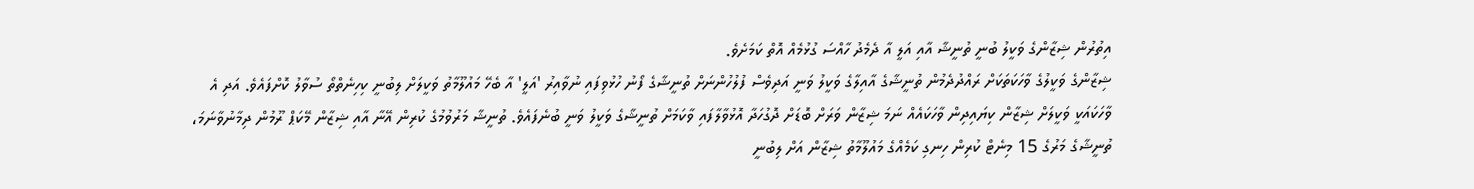އިތުރުން ޝިޒާންގެ ވަކީލު ބުނީ ތުނީޝާ އާއި އަލީ އާ ދެމެދު ހާއްސަ ގުޅުމެއް އޮތް ކަމަށެވެ.
ޝިޒާންގެ ވަކީލުގެ ވާހަކަތަކަށް ރައްދުދެމުން ތުނީޝާގެ އާއިލާގެ ވަކީލު ވަނީ އަދިވެސް ފުލުހުންނަށް ތުނީޝާގެ ފޯނު ހުޅުވިފައި ނުވާއިރު 'އަލީ' އާ ބެހޭ މައުލޫމާތު ވަކީލަށް ލިބުނީ ކިހިނެތްތޯ ސުވާލު ކޮށްފައެވެ. އަދި އެ ވާހަކައަކީ ވަކީލަށް ޝިޒާން ކިޔައިދިން ވާހަކައެއް ނަމަ ޝިޒާން ވަރަށް ބޮޑަށް ދޮގުހަދާ އޮޅުވާލާފައި ވާކަމަށް ތުނީޝާގެ ވަކީލު ވަނީ ބުނެފައެވެ. ތުނީޝާ މަރުވުމުގެ ކުރިން އޭނާ އާއި ޝިޒާން މޭކަޕް ރޫމުން ދިމާނުވާނަމަ، ތުނީޝާގެ މަރުގެ 15 މިނެޓް ކުރިން ހިނގި ކަމެއްގެ މައުލޫމާތު ޝިޒާން އަށް ލިބުނީ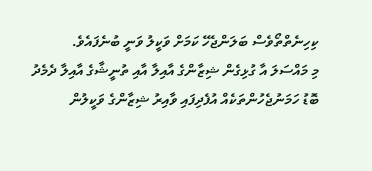ކިހިނެތްތޯވެސް ބަލަންޖެހޭ ކަމަށް ވަކީލު ވަނީ ބުނެފައެވެ.
މި މައްސަލަ އާ ގުޅިގެން ޝިޒާންގެ އާއިލާ އާއި ތުނީޝާގެ އާއިލާ ދެމެދު ބޮޑު ހަމަނުޖެހުންތަކެއް އުފެދިފައި ވާއިރު ޝިޒާންގެ ވަކީލުން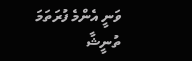ވަނީ އެންމެ ފުރަތަމަ ތުނީޝާ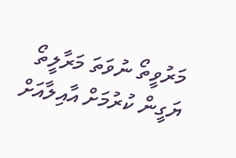މަރުވީތޯ ނުވަތަ މަރާލީތޯ ޔަގީން ކުރުމަށް އާއިލާއަށް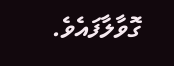ގޮވާލާފައެވެ.